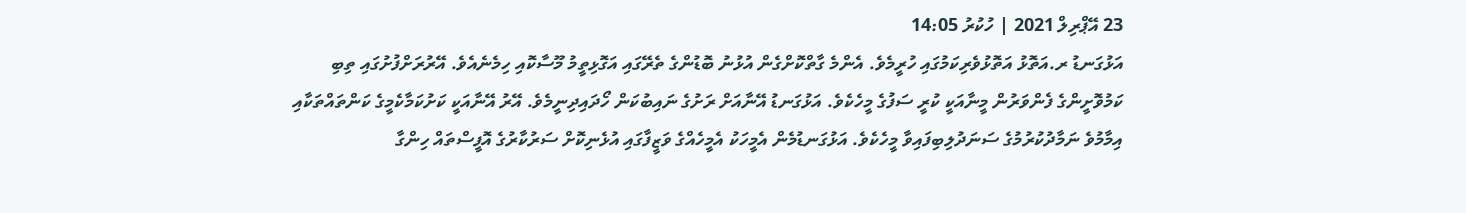23 އޭޕްރިލް 2021 | ހުކުރު 14:05
އަޅުގަނޑު ރ.އަތޮޅު އަތޮޅުވެރިކަމުގައި ހުރީމެވެ. އެންމެ ގާތްކޮށްގެން އުޅުނު ބޮޑުންގެ ތެރޭގައި އަގޮޅިތީމު މޫސާކޮއި ހިމެނެއެވެ. އޭރުރަށްފުށުގައި ތިބި ކަމުވޮށީންގެ ފެންވަރުން މީނާއަކީ ކުރީ ސަފުގެ މީހެކެވެ. އަޅުގަނޑު އޭނާއަށް ރަށުގެ ނައިބުކަން ހޯދައިދިނީމެވެ. އޭރު އޭނާއަކީ ކަށުކަމާކެމީގެ ކަންތައްތަކާއި އިމާމުވެ ނަމާދުކުރުމުގެ ސަނަދުލިބިފައިވާ މީހެކެވެ. އަޅުގަނޑުމެން އެމީހަކު އެމީހެއްގެ ވަޒީފާގައި އުޅެނިކޮށް ސަރުކާރުގެ އޮފީސްތައް ހިންގާ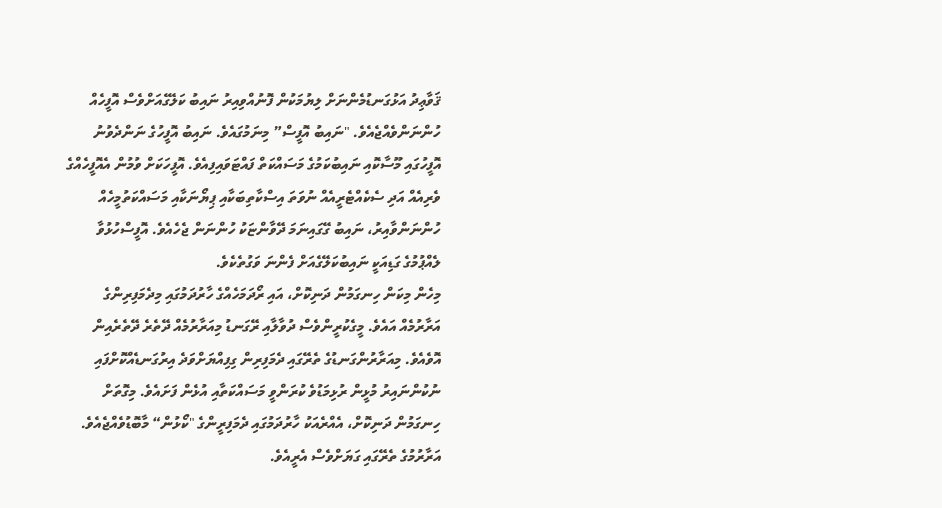ޤަވާޢިދު އަޅުގަނޑުމެންނަށް ލިޔުމަކުން ފޮނުއްވިއިރު ނައިބު ކަލޭގެއަށްވެސް އޮފީހެއް ހުންނަންވެއްޖެއެވެ. "ނައިބު އޮފީސް” މިނަމުގައެވެ. ނައިބު އޮފީހުގެ ނަންދެވުނު އޮފީހުގައި މޫސާކޮއި ނައިބުކަމުގެ މަސައްކަތް ފައްޓަވައިފިއެވެ. އޮފީހަކަށް ވުމުން އެއޮފީހެއްގެ ވެރިއެއް އަދި ސެކެއްޓެރީއެއް ނުވަތަ އިސްކާތިބަކާއި ޕިޔޯނަކާއި މަސައްކަތުމީހެއް ހުންނަންވާއިރު، ނައިބު ގޭގައިނަމަ ދޭވާންޏަކު ހުންނަން ޖެހެއެވެ. އޮފީސްހުޅުވާ ލެއްޕުމުގެ ގަޑިއަކީ ނައިބުކަލޭގެއަށް ފެންނަ ވަގުތެކެވެ.
މިހެން މިކަން ހިނގަމުން ދަނިކޮށް، އައި ރޯދަމަހެއްގެ ހާރުދަމުގައި މިދެމަފިރިންގެ އަރާރުމެއް އައެވެ. މީގެކުރީންވެސް ދުވާލާއި ރޭގަނޑު މިއަރާރުމެއް ދޭތެރެ ދޭތެރެއިން އޮވެއެވެ. މިއަރާރުންގަނޑުގެ ތެރޭގައި ދެމަފިރިން ގިފިއްޔަށްވަދެ އިރުގަނޑެއްކޮށްފައި ނުކުންނައިރު މުޅީން ރުޅިމަޑުވެ ކުރަންވީ މަސައްކަތާއި އުޅެން ފަށައެވެ. މިގޮތަށް ހިނގަމުން ދަނިކޮށް، އެއްރެއަކު ހާރުދަމުގައި ދެމަފިރީންގެ "ކޯޅުން“ މާބޮޑުވެއްޖެއެވެ. އަރާރުމުގެ ތެރޭގައި ގަޔަށްވެސް އެރީއެވެ.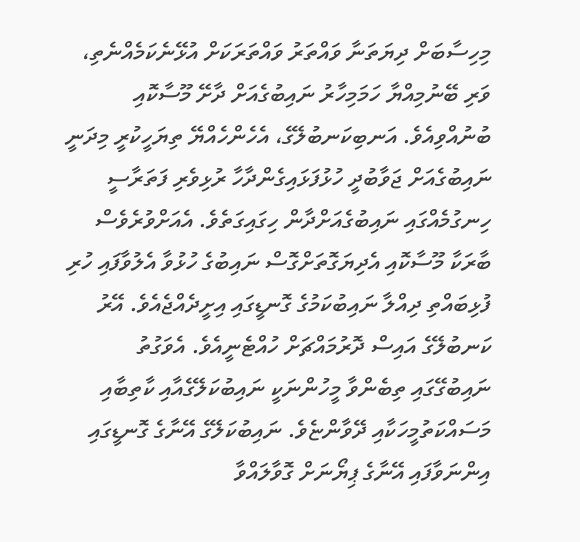މިހިސާބަށް ދިޔަތަނާ ވައްތަރު ވައްތަރަކަށް އުޅޭނެކަމެއްނެތި، ވަރި ބޭނުމިއްޔާ ހަމަމިހާރު ނައިބުގެއަށް ދާށޭ މޫސާކޮއި ބުނުއްވިއެވެ. އަނބިކަނބުލޭގެ، އެހެންހެއްޔޭ ތިޔަހީކުރީ މިދަނީ ނައިބުގެއަށް ޖަވާބުދީ ހުޅުފަޅައިގެންދާހާ ރުޅިވެރި ފަތަރާސީ ހިނގުމެއްގައި ނައިބުގެއަށްދާން ހިގައިގަތެވެ. އެއަށްވުރެވެސް ބާރަކާ މޫސާކޮއި އެދިޔަގޮތަށްގޮސް ނައިބުގެ ހުޅުވާ އެލުވާފައި ހުރި ފުޅިބައްތި ދިއްލާ ނައިބުކަމުގެ ގޮނޑީގައި އިށީދެއްޖެއެވެ. އޭރު ކަނބުލޭގެ އައިސް ދޮރުމައްޗަށް ހުއްޓެނީއެވެ. އެވަގުތު ނައިބުގޭގައި ތިބެންވާ މީހުންނަކީ ނައިބުކަލޭގެއާއި ކާތިބާއި މަސައްކަތުމީހަކާއި ދޭވާންޏެވެ. ނައިބުކަލޭގެ އޭނާގެ ގޮނޑީގައި އިންނަވާފައި އޭނާގެ ޕިޔޯނަށް ގޮވާލައްވާ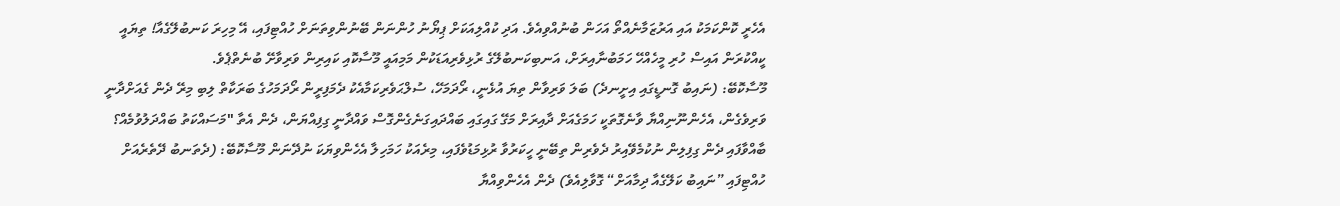އެހެރީ ކޮންކަމަކު އައި އަރުޒަމާނެއްތޯ އަހަން ބުނުއްވިއެވެ. އަދި ކުއްލިއަކަށް ޕިޔޯނު ހުންނަން ބޭނުންވިތަނަށް ހުއްޓިފައި، އޭ މިހިރަ ކަނބުލޭގެއާ! ތިޔައީ ކީއްކުރަން އައިސް ހުރި މީހެއްހޭ ހަމަބުނާއިރަށް، އަނބިކަނބުލޭގެ ރުޅިވެރިއަޑަކުން މަމިއައީ މޫސާކޮއި ކައިރިން ވަރިވާށޭ ބުނެތްޕެވެ.
މޫސާކޮބޭ: (ނައިބު ގޮނޑީގައި އިށީނދެ) ބަލަ ވަރިވާން ތިޔަ އުޅެނީ، ރޯދަމަހޭ، ސުލްޙަވެރިކަމާއެކު ދެމަފިރީން ރޯދަމަހުގެ ބަރަކާތް ލިބި މިރޭ ދެން ގެއަށްދާނީ ވަރިވެގެން، އެހެންނޫނިއްޔާ ވާނެގޮތަކީ ހަމަގެއަށް ދާއިރަށް މަގޭ ގައިގައި ބައްދައިގަނެގެންގޮސް ވައްދާނީ ގިފިއްޔަން، ދެން އެތާ "މަސައްކަތު ބައްދަލުވުމެއް؟ ބާއްވާފައި ދެން ގިފިލިން ނުކުމެވޭއިރު ދެވެރިން ތިބޭނީ ހީކަރުވާ ރުޅިމަޑުވެފައި، މިރެއަކު ހަމަހިލާ އެހެންވިޔަކަ ނުދޭނަން މޫސާކޮބޭ: (ދެތަނބު ދޭތެރެއަށް ހުއްޓިފައި ”ނައިބު ކަލޭގެއާ ދިމާއަށް“ ގޮވާލިއެވެ) ދެން އެހެންވިއްޔާ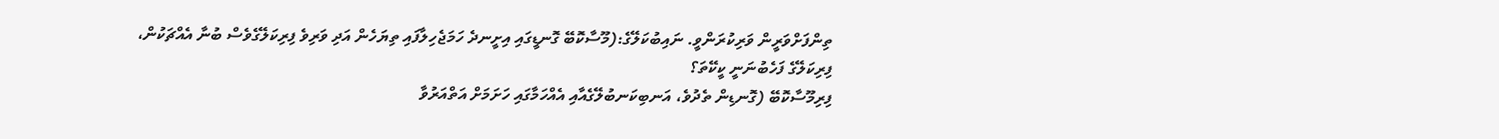ތިންފަށްވަރީން ވަރިކުރަންވީ. ނައިބުކަލޭގެ:(މޫސާކޮބޭ ގޮނޑީގައި އިށީނދެ ހަމަޖެހިލާފައި ތިޔަހެން އަދި ވަރިވެ ފިރިކަލޭގެވެސް ބުނާ އެއްޗަކުން، ފިރިކަލޭގެ ފަހެބުނަނީ ކީކޭތަ؟
ފިރިމޫސާކޮބޭ (ގޮނޑިން ތެދުވެ، އަނބިކަނބުލޭގެއާއި އެއްހަމާގައި ހަށަމަށް އަތްއަރުވާ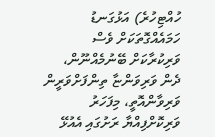ހުއްޓިހުރެ) އަޅުގަނޑު ހަމައެއްގޮތަކަށް ވެސް ވަރިކުރާކަށް ބޭނުމެއްނޫން، ދެން ވަރިވަންޏާ ތިންފަށްވަރީން ވަރިވާންއޮތީ، މިފަހަރު ވަރިކޮށްފިއްޔާ ރަށުގައި އެއުޅޭ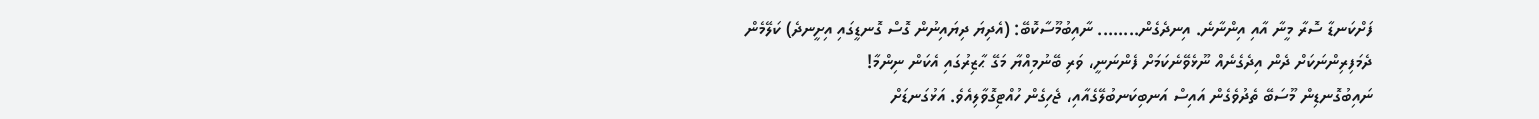ފަށްކަނޑާ ސޮރާ މީނާ އާއި އިންނާނެ. އިނދެގެން........ ނާއިބުމޫސާކޮބޭ: (އެދިޔަ ދިޔައިނުން ގޮސް ގޮނޑީގައި އިށީނދެ) ކަލޭމެން ދެމަފިރިންނަކަށް ދެން އިދެގެނެއް ނޫޅެވޭނެކަމަށް ފެންނަނީ، ވަރި ބޭނުމިއްޔާ މަގޭ ޙާޒިރުގައި އެކަން ނިންމާ!
ނައިބުގޮނޑިން މޫސަބޭ ތެދުވެގެން އައިސް އަނބިކަނބުލޭގެއާއި، ޖެހިގެން ހުއްޓިގޮވާލިއެވެ. އަޅުގަނޑަށް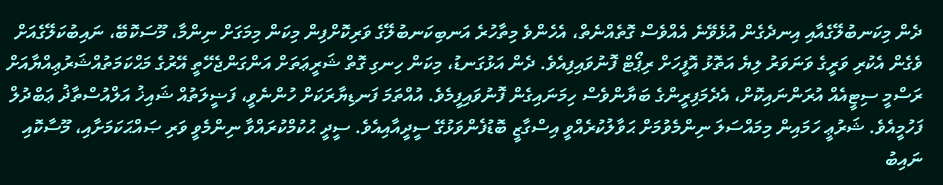ދެން މިކަނބުލޭގެއާއި އިނދެގެން އުޅެވޭނެ އެއްވެސް ގޮތެއްނެތް، އެހެންވެ މިތާހުރެ އަނބިކަނބުލޭގެ ވަރިކޮށްފިން މިކަން މިމަގަށް ނިންމާ، މޫސަކޮބޭ، ނައިބުކަލޭގެއަށް ވެގެން އެކުރި ވަރީގެ ވަނަވަރު ލިޔެ އަތޮޅު އޮފީހަށް ރިޕޯޓް ފޮނުވައިފިއެވެ. ދެން އަޅުގަނޑު، މިކަން ހިނގި ގޮތް ޝަރީޢަތަށް އަންގަންޖެހޭތީ އޭރުގެ މަޙްކަމަތުއްޝަރުޢިއްޔާއަށް ރަސްމީ ސިޓީއެއް އުރަންނައިކޮށް، އެދެމަފިރީންގެ ބަޔާންވެސް ހިމަނައިގެން ފޮނުވައިފީމެވެ. އުއްތަމަ ފަނޑިޔާރަކަށް ހުންނެވީ، ފަޟީލަތުއް ޝައިޚު އަލްއުސްތާޛު ޢަބްދުލް ފަހުމީއެވެ. ޝަރުޢީ ހަމައިން މިމައްސަލަ ނިންމެވުމަށް ޙަވާލުކުރެއްވީ އިސްގާޒީ ބޮޑުފެންވަޅުގޭ ސީދީއާއިއެވެ. ސީދީ ޙުކުމްކުރައްވާ ނިންމެވީ ވަރި ޞައްޙަކަމަށާއި، މޫސާކޮއި ނައިބު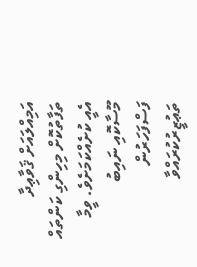އަމިއްލައަށް ޤަވާޢިދާ ތަފާތުކޮށް މިހިންގި ކަންތައް އެއީ ކުށެއްކަމަށެވެ. ވީމާ މޫސާކޮއި ނައިބު ފަސްފަހަރުން ތަޢުޒީރުކުރައްވާ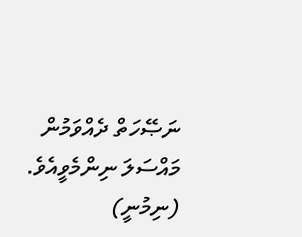ނަޞޭހަތް ދެއްވަމުން މައްސަލަ ނިންމެވީއެވެ.
(ނިމުނީ)